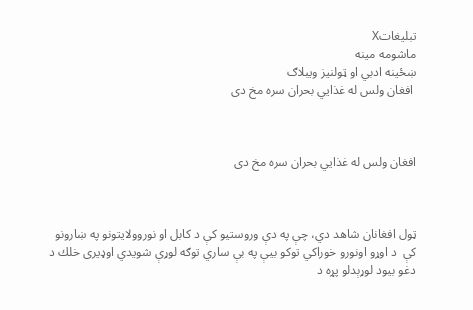تبليغاتX
ماشومه مينه
ښځينه ادبي او ټولنيز ويبلاګ
 افغان ولس له غذايي بحران سره مخ دى



افغان ولس له غذايي بحران سره مخ دى



ټول افغانان شاهد دي، چې په دې وروستيو كې د كابل او نوروولايتونو په ښارونو كې  د اوړو اونورو خوراكي توكو بيې په بې ساري توګه لوړې شويدي اوډيرى خلك د دغو بيود لوړېدلو پړه د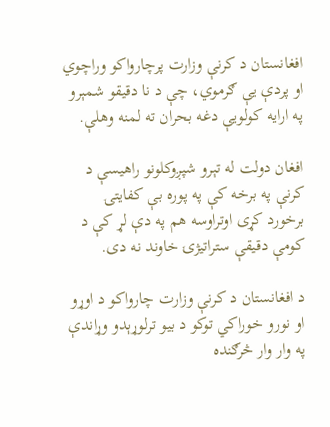افغانستان د كرنې وزارت پرچارواكو وراچوي او پردې يې ګرموي، چې د نا دقيقو شمېرو په ارايه كولويې دغه بحران ته لمنه وهلې.

افغان دولت له تېرو شپږوكلونو راهيسې د كرنې په برخه كې په پوره بې كفايتۍ برخورد كړى اوتراوسه هم په دې لړ كې د كومې دقيقې ستراتيژۍ خاوند نه دى.

د افغانستان د كرنې وزارت چارواكو د اوړو او نورو خوراكي توكو د بيو ترلوړېدو وړاندې په وار وار څرګنده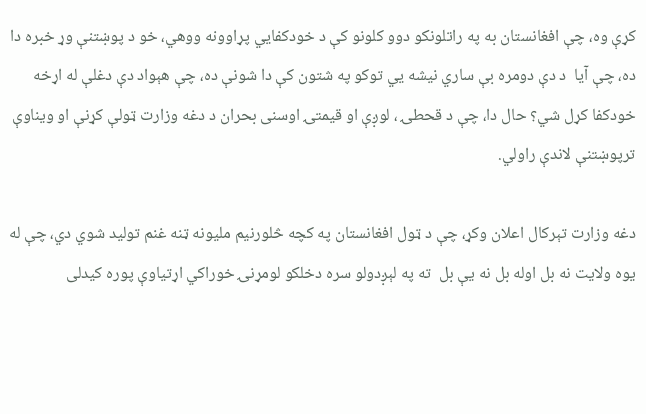كړې وه، چې افغانستان به په راتلونكو دوو كلونو كې د خودكفايي پړاوونه ووهي، خو د پوښتنې وړ خبره دا ده، چې آيا  د دې دومره بې ساري نيشه يي توكو په شتون كې دا شونې ده، چې هېواد دې دغلې له اړخه خودكفا كړل شي؟ حال دا، چې د قحطۍ ، لوږې او قيمتۍ اوسنى بحران د دغه وزارت ټولې كړنې او ويناوې ترپوښتنې لاندې راولي.

دغه وزارت تېركال اعلان وكړ، چې د ټول افغانستان په كچه څلورنيم مليونه ټنه غنم توليد شوي دي، چې له يوه ولايت نه بل اوله بل نه يې بل  ته په لېږدولو سره دخلكو لومړنۍ خوراكي اړتياوې پوره كيدلى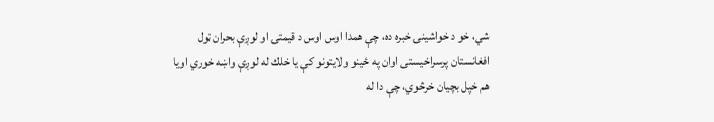شي، خو د خواشينۍ خبره ده، چې همدا اوس اوس د قيمتۍ او لوږې بحران ټول افغانستان پرسراخيستى اوان په ځينو ولايتونو كې يا خلك له لوږې واښه خوري اويا هم خپل بچيان خرڅوي، چې دا له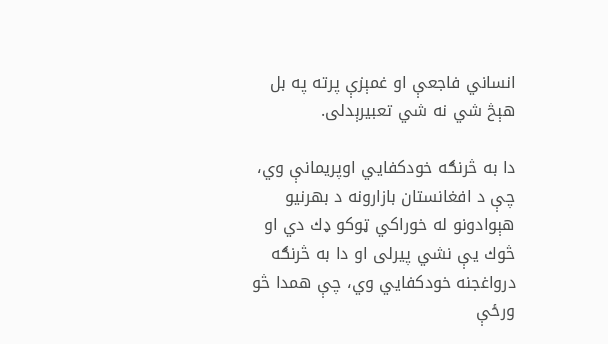انساني فاجعې او غمېزې پرته په بل هېڅ شي نه شي تعبيرېدلى.

دا به څرنګه خودكفايي اوپريمانې وي، چې د افغانستان بازارونه د بهرنيو هېوادونو له خوراكي ټوكو ډك دي او څوك يې نشي پيرلى او دا به څرنګه درواغجنه خودكفايي وي، چې همدا څو ورځې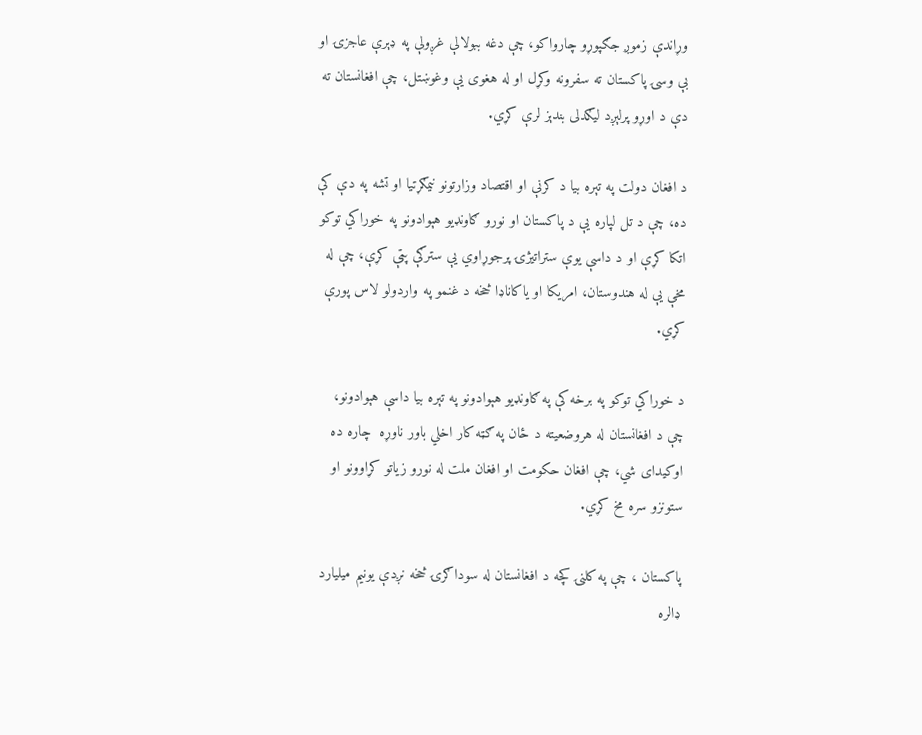وړاندې زموږ جګپوړو چارواكو، چې دغه ببولالې غږولې په ډېرې عاجزۍ او بې وسۍ پاكستان ته سفرونه وكړل او له هغوى يې وغوښتل، چې افغانستان ته دې د اوړو پرلېږد ليګدلى بندېز لرې كړي.

د افغان دولت په تېره بيا د كرنې او اقتصاد وزارتونو نيمګړتيا او تشه په دې كې ده، چې د تل لپاره يې د پاكستان او نورو ګاونډيو هېوادونو په خوراكي توكو اتكا كړې او د داسې يوې ستراتيژۍ پرجوړاوي يې سترګې پټې كړې، چې له مخې يې له هندوستان، امريكا او ياكاناډا څخه د غنمو په واردولو لاس پورې كړي.

د خوراكي توكو په برخه كې په ګاونډيو هېوادونو په تېره بيا داسې هېوادونو، چې د افغانستان له هروضعيته د ځان په ګټه كار اخلي باور ناوړه  چاره ده اوكيداى شي، چې افغان حكومت او افغان ملت له نورو زياتو كړاوونو او ستونزو سره مخ كړي.

پاكستان ، چې په كلنۍ كچه د افغانستان له سوداګرۍ څخه نږدې يونيم ميليارد ډالره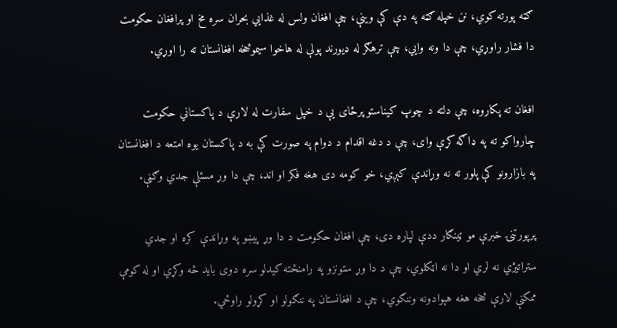ګټه پورته كوي، نن خپله ګټه په دې كې وينې، چې افغان ولس له غذايي بحران سره مخ او پرافغان حكومت دا فشار راوړي، چې دا ونه وايي، چې ترهګر له ډيورند پولې له هاخوا سيموڅخه افغانستان ته را اوړي.

افغان ته پكاروه، چې دلته د چوپ كيناستو پرځاى يې د خپل سفارت له لارې د پاكستاني حكومت چارواكو ته په ډاګه كړې واى، چې د دغه اقدام د دوام په صورت كې به د پاكستان يوه امتعه د افغانستان په بازارونو كې پلور ته نه وړاندې كېږي، خو كومه دى هغه فكر او اند، چې دا وړ مسئلې جدي وګڼې.

پرپورتنۍ خبرې مو ټينګار ددې لپاره دى، چې افغان حكومت د دا وړ پيښو په وړاندې كره او جدي ستراتيژي نه لري او دا نه اټكلوي، چې د دا وړ ستونزو په رامنځته كيدلو سره دوى بايد څه وكړي او له كومې ممكنې لارې څخه هغه هېوادونه وننګوي، چې د افغانستان په ننګولو او كړولو راوځي.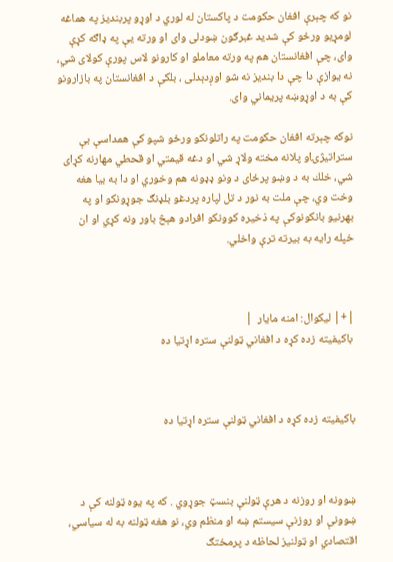نو كه چېرې افغان حكومت د پاكستان له لوري د اوړو پربنديز په هماغه لومړيو ورځو كې شديد غبرګون ښودلى واى او ورته يې په ډاګه كړې واى، چې افغانستان هم په ورته معاملو او كارونو لاس پورې كولاى شي، نه يوازې دا چې دا بنديز نه شو اوږدېدلى ، بلكې د افغانستان په بازارونو كې به د اوړوښه پريماني واى.

نوكه چېرته افغان حكومت په راتلونكو ورځو شپو كې همداسې بې ستراتيژۍاو پلانه مخته ولاړ شي او دغه قيمتي او قحطي مهارنه كړاى شي، خلك به د وښو پرځاى د ونو ډډونه هم وخوري او دا به بيا هغه وخت وي، چې ملت به نور د تل لپاره پردغو بلډنګ جوړونكو او په بهرنيو بانكونوكې په ذخيره كوونكو افرادو هېڅ باور ونه كړي او ان خپله رايه به بيرته ترې واخلي.



|+| ليكوال: امنه مایار  |
 باكيفيته زده كړه د افغاني ټولنې ستره اړتيا ده



باكيفيته زده كړه د افغاني ټولنې ستره اړتيا ده



ښوونه او روزنه د هرې ټولنې بنسټ جوړوي . كه په يوه ټولنه كې د ښوونې او روزنې سيستم ښه او منظم وي، نو هغه ټولنه به له سياسي، اقتصادي او ټولنيز لحاظه د پرمختګ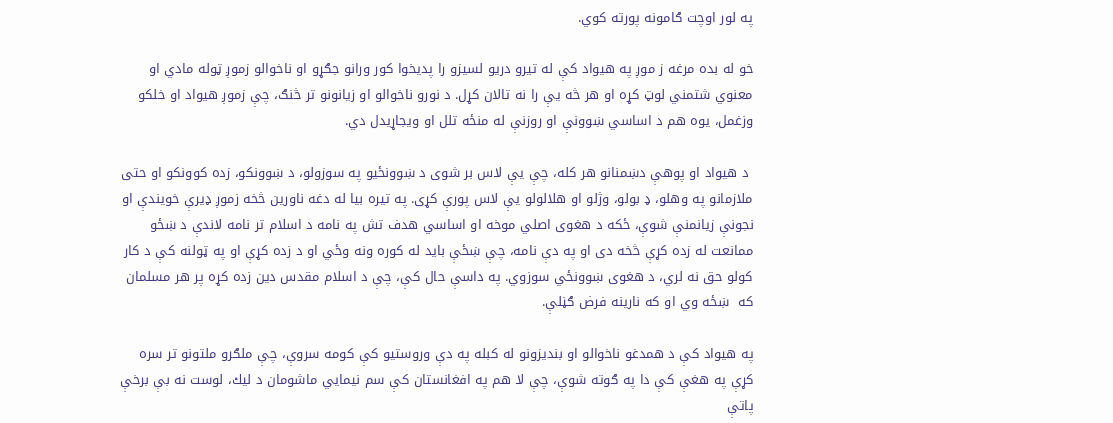په لور اوچت ګامونه پورته كوي.

خو له بده مرغه ز موږ په هيواد كې له تيرو دريو لسيزو را پديخوا كور ورانو جګړو او ناخوالو زموږ ټوله مادي او معنوي شتمني لوټ كړه او هر څه يې را نه تالان كړل. د نورو ناخوالو او زيانونو تر څنګ، چې زموږ هيواد او خلكو وزغمل، يوه هم د اساسي ښوونې او روزنې له منځه تلل او ويجاړيدل دي.

 د هيواد او پوهې دښمنانو هر كله، چې يې لاس بر شوى د ښوونځيو په سوزولو، د ښوونكو، زده كوونكو او حتى ملازمانو په وهلو، ډ بولو، وژلو او هلالولو يې لاس پورې كړى. په تيره بيا له دغه ناورين څخه زموږ ډيرې خويندې او نجونې زيانمنې شوې، ځكه د هغوى اصلي موخه او اساسي هدف تش په نامه د اسلام تر نامه لاندې د ښځو ممانعت له زده كړې څخه دى او په دې نامه، چې ښځې بايد له كوره ونه وځي او د زده كړې او په ټولنه كې د كار كولو حق نه لري، د هغوى ښوونځي سوزوي. په داسې حال كې، چې د اسلام مقدس دين زده كړه پر هر مسلمان كه  ښځه وي او كه نارينه فرض ګڼلې.

په هيواد كې د همدغو ناخوالو او بنديزونو له كبله په دې وروستيو كې كومه سروې، چې ملګرو ملتونو تر سره كړې په هغې كې دا په ګوته شوې، چې لا هم په افغانستان كې سم نيمايي ماشومان د ليك، لوست نه بې برخې پاتې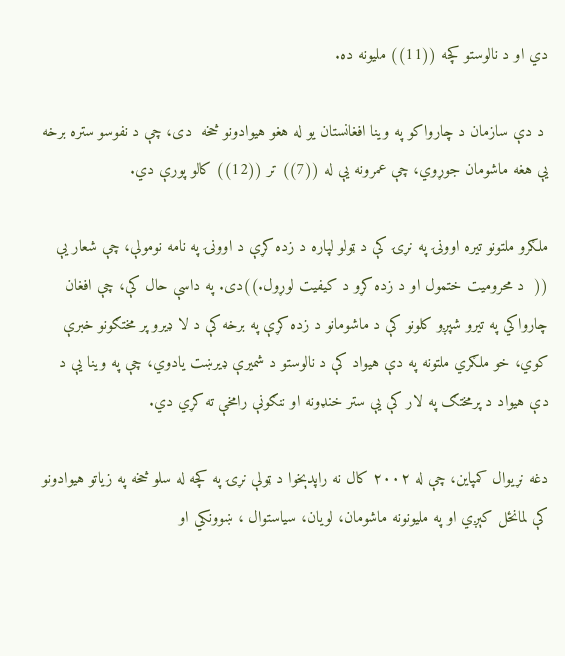دي او د نالوستو كچه ((11)) مليونه ده.

 د دې سازمان د چارواكو په وينا افغانستان يو له هغو هيوادونو څخه  دى، چې د نفوسو ستره برخه يې هغه ماشومان جوړوي، چې عمرونه يې له ((7)) تر ((12)) كالو پورې دي.

ملګرو ملتونو تيره اوونۍ په نړۍ كې د ټولو لپاره د زده كړې د اوونۍ په نامه نومولې، چې شعار يې ((  د محروميت ختمول او د زده كړو د كيفيت لوړول.))دى. په داسې حال كې، چې افغان چارواكي په تيرو شپږو كلونو كې د ماشومانو د زده كړې په برخه كې د لا ډيرو پر مختګونو خبرې كوي، خو ملګري ملتونه په دې هيواد كې د نالوستو د شميرې ډيرښت يادوي، چې په وينا يې د دې هيواد د پرمختګ په لار كې يې ستر خنډونه او ننګونې رامخې ته كړي دي.

دغه نړيوال كمپاين، چې له ۲۰۰۲ كال نه راپدېخوا د ټولې نړۍ په كچه له سلو څخه په زياتو هيوادونو كې لمانځل كېږي او په مليونونه ماشومان، لويان، سياستوال ، ښوونكي او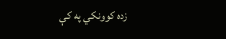زده كوونكي په كې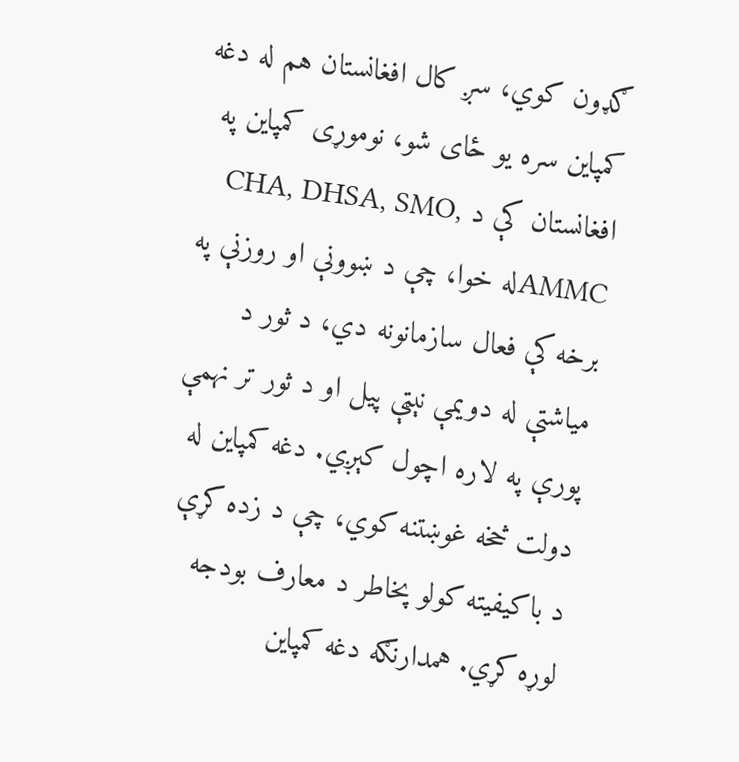ګډون كوي، سږ كال افغانستان هم له دغه كمپاين سره يو ځاى شو، نوموړى كمپاين په افغانستان كې د CHA, DHSA, SMO, AMMCله خوا، چې د ښوونې او روزنې په برخه كې فعال سازمانونه دي، د ثور د مياشتې له دويمې نېټې پيل او د ثور تر نهمې پورې په لاره اچول كېږي. دغه كمپاين له دولت څخه غوښتنه كوي، چې د زده كړې د باكيفيته كولو پخاطر د معارف بودجه لوړه كړي. همدارنګه دغه كمپاين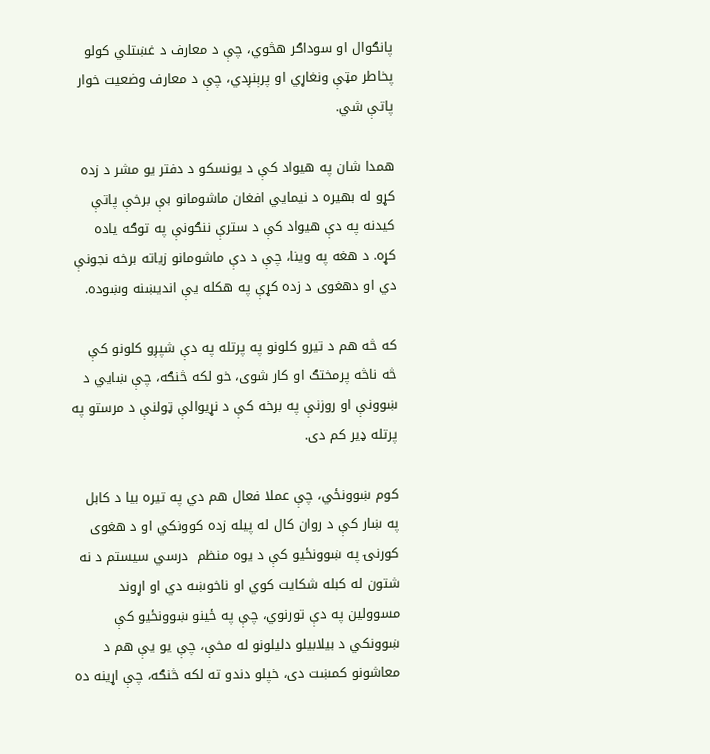پانګوال او سوداګر هڅوي، چې د معارف د غښتلي كولو پخاطر مټې ونغاړي او پرېنږدي، چې د معارف وضعيت خوار پاتې شي.

همدا شان په هيواد كې د يونسكو د دفتر يو مشر د زده كړو له بهيره د نيمايي افغان ماشومانو بې برخې پاتې كيدنه په دې هيواد كې د سترې ننګونې په توګه ياده كړه. د هغه په وينا، چې د دې ماشومانو زياته برخه نجونې دي او دهغوى د زده كړې په هكله يې انديښنه وښوده.

كه څه هم د تيرو كلونو په پرتله په دې شپږو كلونو كې څه ناڅه پرمختګ او كار شوى، خو لكه څنګه، چې ښايي د ښوونې او روزنې په برخه كې د نړيوالې ټولنې د مرستو په پرتله ډير كم دى.

كوم ښوونځي، چې عملا فعال هم دي په تيره بيا د كابل په ښار كې د روان كال له پيله زده كوونكي او د هغوى كورنۍ په ښوونځيو كې د يوه منظم  درسي سيستم د نه شتون له كبله شكايت كوي او ناخوښه دي او اړوند مسوولين په دې تورنوي، چې په ځينو ښوونځيو كې ښوونكي د بيلابيلو دليلونو له مخې، چې يو يې هم د معاشونو كمښت دى، خپلو دندو ته لكه څنګه، چې اړينه ده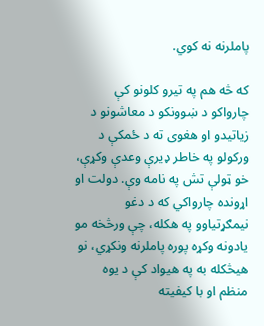پاملرنه نه كوي.

كه څه هم په تيرو كلونو كې چارواكو د ښوونكو د معاشونو د زياتيدو او هغوى ته د ځمكې د وركولو په خاطر ډيرې وعدې وكړې، خو ټولې تش په نامه وې. دولت او اړونده چارواكي كه د دغو نيمګړتياوو په هكله، چې ورڅخه مو يادونه وكړه پوره پاملرنه ونكړي، نو هيڅكله به په هيواد كې د يوه منظم او با كيفيته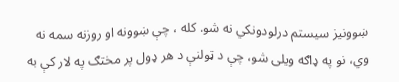ښوونيز سيستم درلودونكي نه شو. كله ، چې ښوونه او روزنه سمه نه وي، نو په ډاګه ويلى شو، چې د ټولنې د هر ډول پر مختګ په لار كې به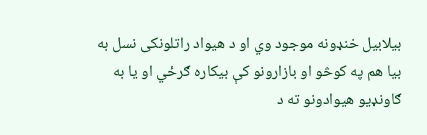بيلابيل خنډونه موجود وي او د هيواد راتلونكى نسل به بيا هم په كوڅو او بازارونو كې بيكاره ګرځي او يا به ګاونډيو هيوادونو ته د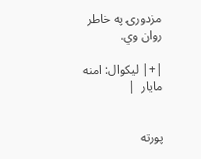مزدورۍ په خاطر روان وي.

|+| ليكوال: امنه مایار  |


پورته